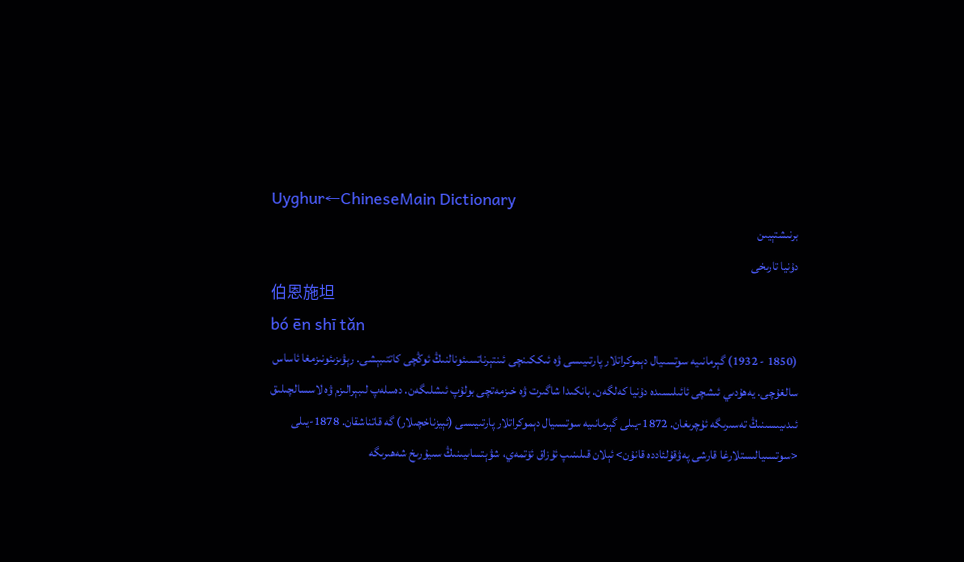Uyghur←ChineseMain Dictionary
برنىشتېيىن
دۇنيا تارىخى
伯恩施坦
bó ēn shī tǎn
(1850 - 1932) گېرمانىيە سوتسىيال دېموكراتلار پارتىيىسى ۋە ئىككىنچى ئىنتېرناتسىئونالنىڭ ئوڭچى كاتتىبېشى. رېۋىزىئونىزمغا ئاساس سالغۇچى. يەھۇدىي ئىشچى ئائىلىسىدە دۇنيا كەلگەن. بانكىدا شاگىرت ۋە خىزمەتچى بولۇپ ئىشلىگەن. دەسلەپ لىبېرالىزم ۋە لاسسالچىلىق ئىدىيىسىنىڭ تەسىرىگە ئۇچرىغان. 1872-يىلى گېرمانىيە سوتسىيال دېموكراتلار پارتىيىسى (ئېيزناخچىلار) گە قاتناشقان. 1878-يىلى <سوتسىيالىستلارغا قارشى پەۋقۇلئاددە قانۇن> ئېلان قىلىنىپ ئۇزاق ئۆتمەي، شۋېتساىيىنىڭ سىيۇرىخ شەھىرىگە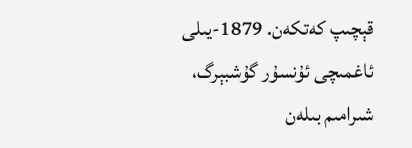قېچىپ كەتكەن. 1879-يىلى ئاغمىچى ئۇنسۇر گۇشبېرگ، شىرامىم بىلەن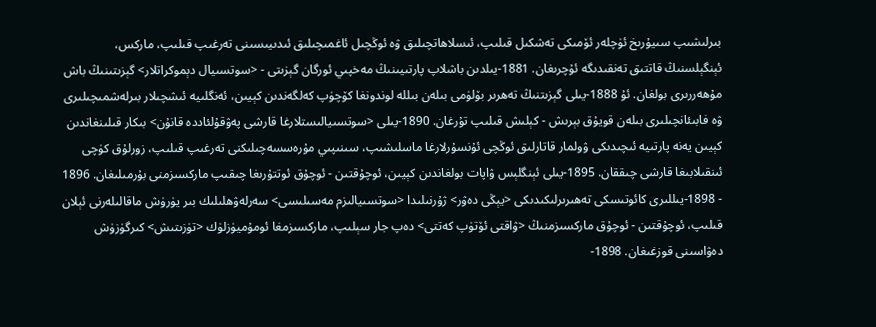بىرلىشىپ سىيۇرىخ ئۈچلەر ئۆمىكى تەشكىل قىلىپ، ئىسلاھاتچىلىق ۋە ئوڭچىل ئاغمىچىلىق ئىدىيىسىنى تەرغىپ قىلىپ، ماركس، ئېنگېلسنىڭ قاتتىق تەنقىدىگە ئۇچرىغان. 1881-يىلدىن باشلاپ پارتىيىنىڭ مەخپىي ئورگان گېزىتى - <سوتسىيال دېموكراتلار> گېزىتىنىڭ باش مۇھەررىرى بولغان. ئۇ 1888-يىلى گېزىتنىڭ تەھرىر بۆلۈمى بىلەن بىللە لوندونغا كۆچۈپ كەلگەندىن كېيىن، ئەنگلىيە ئىشچىلار بىرلەشمىچىلىرى ۋە فابىئانچىلىرى بىلەن قويۇق بېرىش - كېلىش قىلىپ تۇرغان. 1890-يىلى <سوتسىيالىستلارغا قارشى پەۋقۇلئاددە قانۇن> بىكار قىلىنغاندىن كېيىن يەنە پارتىيە ئىچىدىكى ۋولمار قاتارلىق ئوڭچى ئۇنسۇرلارغا ماسلىشىپ، سىنىپىي مۇرەسسەچىلىكنى تەرغىپ قىلىپ، زورلۇق كۈچى ئىنقىلابىغا قارشى چىققان. 1895-يىلى ئېنگلېس ۋاپات بولغاندىن كېيىن، ئوچۇقتىن - ئوچۇق ئوتتۇرىغا چىقىپ ماركسىزمنى بۇرمىلىغان. 1896 - 1898-يىللىرى كائوتىسكى تەھىرىرلىكىدىكى <يېڭى دەۋر> ژۇرنىلىدا <سوتسىيالىزم مەسىلىسى> سەرلەۋھلىلىك بىر يۈرۈش ماقالىلەرنى ئېلان قىلىپ، ئوچۇقتىن - ئوچۇق ماركسىزمنىڭ <ۋاقتى ئۆتۈپ كەتتى> دەپ جار سېلىپ، ماركسىزمغا ئومۇميۈزلۈك <تۈزىتىش> كىرگۈزۈش دەۋاسىنى قوزغىغان. 1898-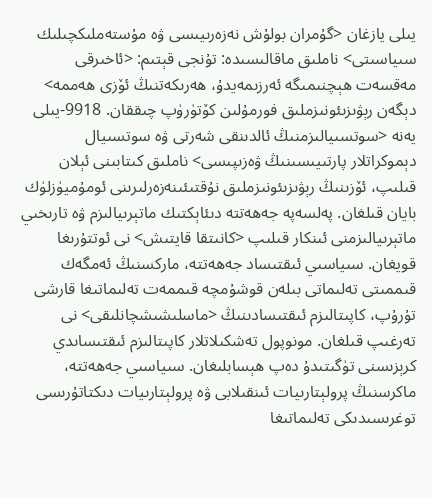يىلى يازغان <گۇمران بولۇش نەزەرىيىسى ۋە مۇستەملىكچىلىك سىياسىتى> ناملىق ماقالىسىدە: تۇنجى قېتىم: <ئاخىرقى مەقسەت ھېچنىمىگە ئەرزىمەيدۇ، ھەرىكەتنىڭ ئۆزى ھەممە> دېگەن رېۋىزىئونىزملىق فورمۇلىن كۆتۈرۈپ چىققان. 9918-يىلى يەنە <سوتسىيالىزمنىڭ ئالدىنقى شەرتى ۋە سوتسىيال دېموكراتلار پارتىيىسىنىڭ ۋەزىپىسى> ناملىق كىتابىنى ئېلان قىلىپ، ئۆزىنىڭ رېۋىزىئونىزملىق نۇقتىئىنەزەرلىرىنى ئومۇميۈزلۈك بايان قىلغان. پەلسەپە جەھەتتە دىئاېكتىك ماتېرىيالىزم ۋە تارىخىي ماتېرىيالىزمنى ئىنكار قىلىپ <كانىتقا قايتىش> نى ئوتتۇرىغا قويغان. سىياسىي ئىقتىساد جەھەتتە، ماركسنىڭ ئەمگەك قىممىتى تەلىماتى بىلەن قوشۇمچە قىممەت تەلىماتىغا قارشى تۇرۇپ، كاپىتالىزم ئىقتىسادىنىڭ <ماسلىشىشچانلىقى> نى تەرغىپ قىلغان. مونوپول تەشكىلاتلار كاپىتالىزم ئىقتىساىدي كرېزىسنى تۈگىتىدۇ دەپ ھېسابلىغان. سىياسىي جەھەتتە، ماكرسنىڭ پرولېتارىيات ئىنقىلابى ۋە پرولېتارىيات دىكتاتۇرىسى توغرىسىدىكى تەلىماتىغا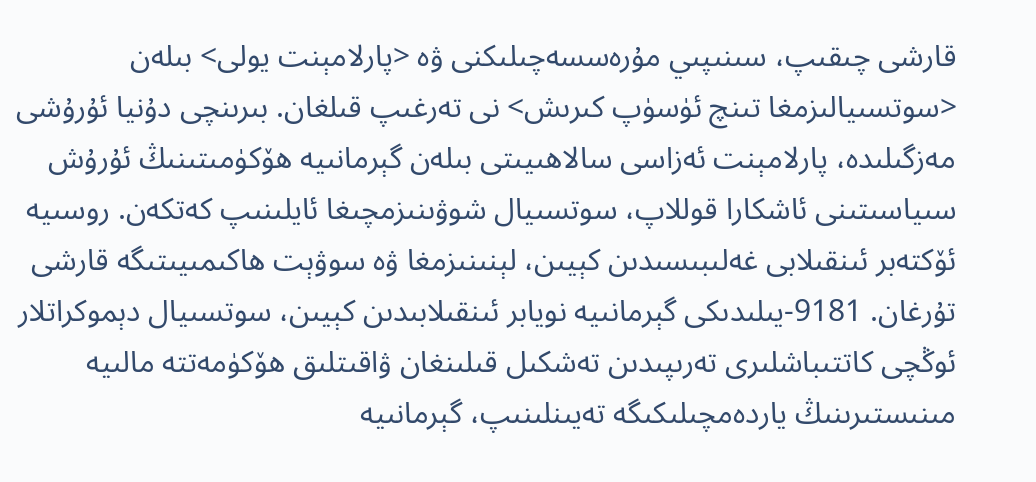قارشى چىقىپ، سىنىپىي مۇرەسسەچىلىكنى ۋە <پارلامېنت يولى> بىلەن <سوتسىيالىزمغا تىنچ ئۈسۈپ كىرىش> نى تەرغىپ قىلغان. بىرىنچى دۇنيا ئۇرۇشى مەزگىلىدە، پارلامېنت ئەزاسى سالاھىيىتى بىلەن گېرمانىيە ھۆكۈمىتىنىڭ ئۇرۇش سىياسىتىنى ئاشكارا قوللاپ، سوتسىيال شوۋىنىزمچىغا ئايلىنىپ كەتكەن. روسىيە ئۆكتەبر ئىنقىلابى غەلىبىسىدىن كېيىن، لېنىنىزمغا ۋە سوۋېت ھاكىمىيىتىگە قارشى تۇرغان. 9181-يىلىدىكى گېرمانىيە نويابر ئىنقىلابىدىن كېيىن، سوتسىيال دېموكراتلار ئوڭچى كاتتىباشلىرى تەرىپىدىن تەشكىل قىلىنغان ۋاقىتلىق ھۆكۈمەتتە مالىيە مىنىستىرىنىڭ ياردەمچىلىكىگە تەيىنلىنىپ، گېرمانىيە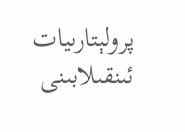پرولېتارىيات ئىنقىلابىنى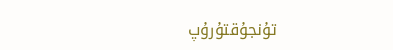تۇنجۇقتۇرۇپ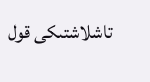تاشلاشتىكى قول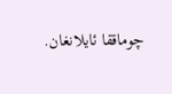چوماققا ئايلانغان.